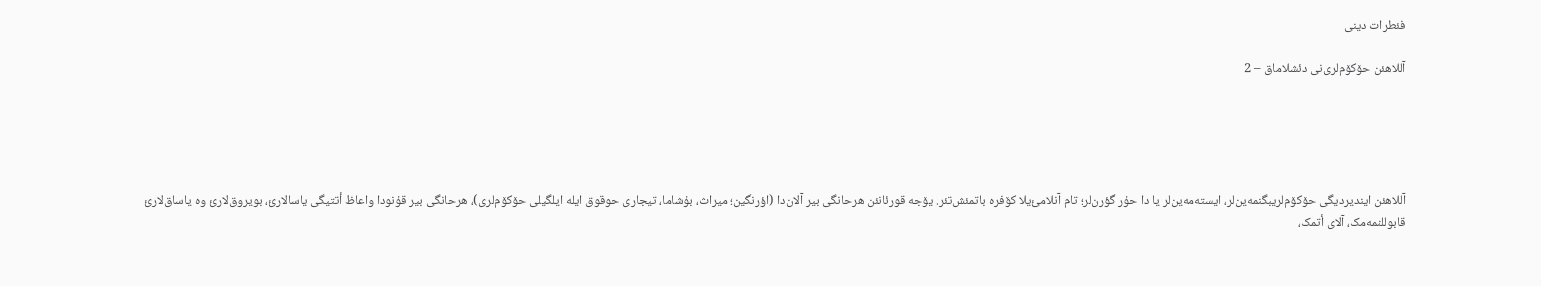فئطرات دینی

آللاهئن حۆکۆم‌لری‌نی دئشلاماق – 2





آللاهئن ایندیردیگی حۆکۆم‌لریبگنمەین‌لر، ایستەمەین‌لر یا دا حۇر گؤرن‌لر؛ تام آنلامئ‌یلا کۆفرە باتمئش‌تئر. یۆجە قورئانئن هرحانگی بیر آلان‌دا (اؤرنگین؛ میراث، بۇشاما، تیجاری حوقوق ایلە ایلگیلی حۆکۆم‌لری)، هرحانگی بیر قۇنودا واعاظ أتتیگی یاسالارئ، بویروق‌لارئ وە یاساق‌لارئ قابوللنمەمک، آلای أتمک،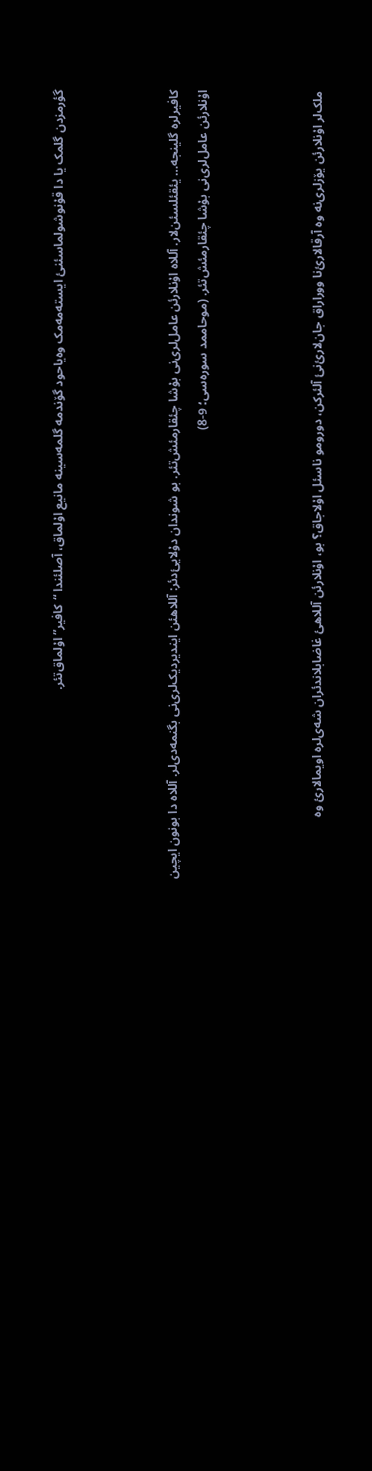گؤرمزدن گلمک یا دا قۇنوشولماسئنئ ایستەمەمک وەیاحود گۆندمە گلمەسینە مانیع اۇلماق، آصلئندا “کافیر” اۇلماق‌تئر.



کافیرلرە گلینجە… یئقئلسئن‌لار. آللاە اۇنلارئن عامل‌لری‌نی بۇشا چئقارمئش‌تئر. بو شوندان دۇلایئ‌دئر: آللاهئن ایندیردیک‌لری‌نی بگنمەدی‌لر. آللاە دا بونون ایچین اۇنلارئن عامل‌لری‌نی بۇشا چئقارمئش‌تئر. (موحاممد سورەسی؛ 9-8)



ملک‌لر اۇنلارئن یۆزلری‌نە وە آرقالارئ‌نا ووراراق جان‌لارئ‌نئ آلئرکن، دورومو ناسئل اۇلاجاق؟ بو، اۇنلارئن آللاهئ غاضابلاندئران شەی‌لرە اویمالارئ وە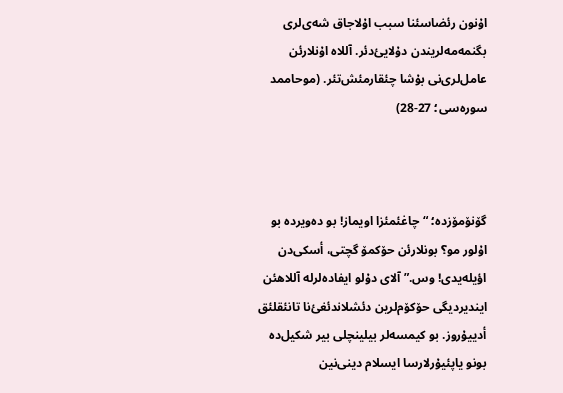اۇنون رئضاسئنا سبب اۇلاجاق شەی‌لری بگنمەمەلریندن دۇلایئ‌دئر. آللاە اۇنلارئن عامل‌لری‌نی بۇشا چئقارمئش‌تئر. (موحاممد سورەسی؛ 27-28)



گۆنۆمۆزدە؛ “چاغئمئزا اویماز! بو دەویردە بو اۇلور مو؟ بونلارئن حۆکمۆ گچتی، أسکی‌دن اؤیلەیدی! وس.” آلای دۇلو ایفادەلرلە آللاهئن ایندیردیگی حۆکۆم‌لرین دئشلاندئغئ‌نا تانئقلئق أدییۇروز. بو کیمسەلر بیلینچلی بیر شکیل‌دە بونو یاپئیۇرلارسا ایسلام دینی‌نین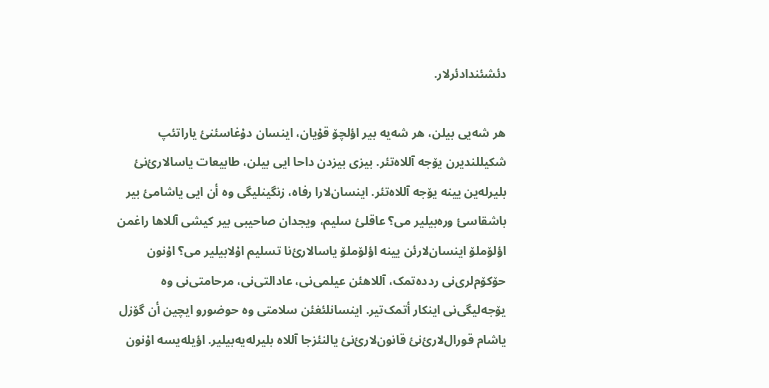دئشئندادئرلار.

هر شەیی بیلن، هر شەیە بیر اؤلچۆ قۇیان، اینسان دۇغاسئنئ یاراتئپ شکیللندیرن یۆجە آللاەتئر. بیزی بیزدن داحا ایی بیلن، طابیعات یاسالارئ‌نئ بلیرلەین یینە یۆجە آللاەتئر. اینسان‌لارا رفاە، زنگینلیگی وە أن ایی یاشامئ بیر باشقاسئ ورەبیلیر می؟ عاقلئ سلیم، ویجدان صاحیبی بیر کیشی آللاها راغمن اؤلۆملۆ اینسان‌لارئن یینە اؤلۆملۆ یاسالارئ‌نا تسلیم اۇلابیلیر می؟ اۇنون حۆکۆم‌لری‌نی رددەتمک، آللاهئن عیلمی‌نی، عادالتی‌نی، مرحامتی‌نی وە یۆجەلیگی‌نی اینکار أتمک‌تیر. اینسانلئغئن سلامتی وە حوضورو ایچین أن گۆزل یاشام قورال‌لارئ‌نئ قانون‌لارئ‌نئ یالنئزجا آللاە بلیرلەیەبیلیر. اؤیلەیسە اۇنون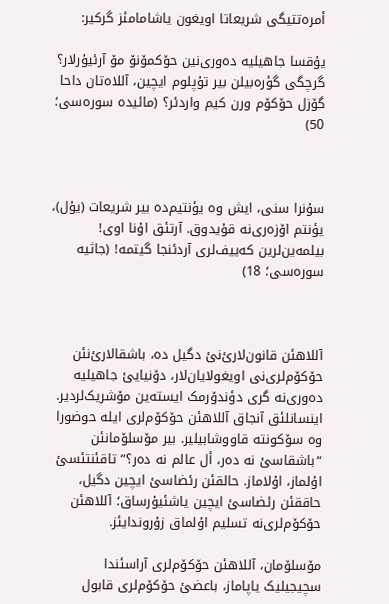أمرەتتیگی شریعاتا اویغون یاشامامئز گرکیر:

یۇقسا جاهیلیە دەوری‌نین حۆکمۆنۆ مۆ آرئیۇرلار؟ گرچگی گؤرەبیلن بیر تۇپلوم ایچین، آللاەتان داحا گۆزل حۆکۆم ورن کیم واردئر؟ (مائیدە سورەسی؛ 50)



سۇنرا سنی، ایش وە یؤنتیم‌دە بیر شریعات (یۇل)، یؤنتم اۆزەری‌نە قۇیدوق. آرتئق اۇنا اوی! بیلمەین‌لرین کەییف‌لری آردئنجا گیتمە! (جاثیە سورەسی؛ 18)



آللاهئن قانون‌لارئ‌نئ دگیل دە، باشقالارئ‌نئن حۆکۆم‌لری‌نی اویغولایان‌لار، دۆنیایئ جاهیلیە دەوری‌نە گری دؤندۆرمک ایستەین مۆشریک‌لردیر. اینسانلئق آنجاق آللاهئن حۆکۆم‌لری ایلە حوضورا وە سۆکونتە قاووشابیلیر. بیر مۆسلۆمانئن “باشقاسئ نە دەر، أل عالم نە دەر؟” تاقئنتئسئ اۇلماز، اۇلاماز. حالقئن رئضاسئ ایچین دگیل، حاققئن رئضاسئ ایچین یاشئیۇرساق؛ آللاهئن حۆکۆم‌لری‌نە تسلیم اۇلماق زۇروندایئز.

مۆسلۆمان، آللاهئن حۆکۆم‌لری آراسئندا سچیجیلیک یاپاماز، باعضئ حۆکۆم‌لری قابول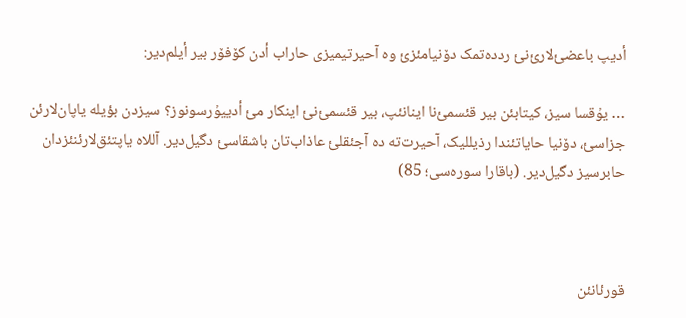أدیپ باعضئ‌لارئ‌نئ رددەتمک دۆنیامئزئ وە آحیرتیمیزی حاراب أدن کۆفۆر بیر أیلم‌دیر:

… یۇقسا سیز، کیتابئن بیر قئسمئ‌نا اینانئپ، بیر قئسمئ‌نئ اینکار مئ أدییۇرسونوز؟ سیزدن بؤیلە یاپان‌لارئن جزاسئ، دۆنیا حایاتئندا رذیللیک، آحیرت‌تە دە آجئقلئ عاذاب‌تان باشقاسئ دگیل‌دیر. آللاە یاپتئق‌لارئنئزدان حابرسیز دگیل‌دیر. (باقارا سورەسی؛ 85)



قورئانئن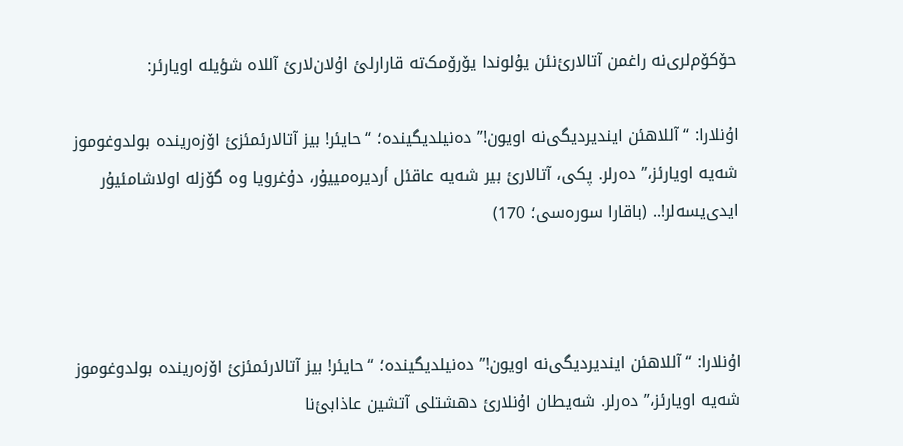حۆکۆم‌لری‌نە راغمن آتالارئ‌نئن یۇلوندا یۆرۆمک‌تە قارارلئ اۇلان‌لارئ آللاە شؤیلە اویارئر:

اۇنلارا: “آللاهئن ایندیردیگی‌نە اویون!” دەنیلدیگیندە؛ “حایئر! بیز آتالارئمئزئ اۆزەریندە بولدوغوموز شەیە اویارئز،” دەرلر. پکی، آتالارئ بیر شەیە عاقئل أردیرەمییۇر، دۇغرویا وە گۆزلە اولاشامئیۇر ایدی‌یسەلر!.. (باقارا سورەسی؛ 170)



اۇنلارا: “آللاهئن ایندیردیگی‌نە اویون!” دەنیلدیگیندە؛ “حایئر! بیز آتالارئمئزئ اۆزەریندە بولدوغوموز شەیە اویارئز،” دەرلر. شەیطان اۇنلارئ دهشتلی آتشین عاذابئ‌نا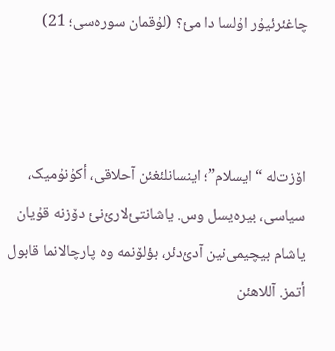چاغئرئیۇر اۇلسا دا مئ؟ (لۇقمان سورەسی؛ 21)



اۆزت‌لە “ایسلام”؛ اینسانلئغئن آحلاقی، أکۇنۇمیک، سیاسی، بیرەیسل وس. یاشانتئ‌لارئ‌نئ دۆزنە قۇیان یاشام بیچیمی‌نین آدئ‌دئر، بؤلۆنمە وە پارچالانما قابول أتمز. آللاهئن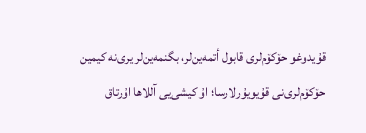قۇیدوغو حۆکۆم‌لری قابول أتمەین‌لر، بگنمەین‌لر یری‌نە کیمین حۆکۆم‌لری‌نی قۇیویۇرلارسا؛ اۇ کیشی‌یی آللاها اۇرتاق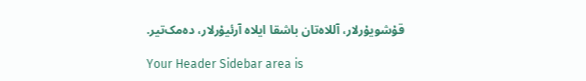قۇشویۇرلار، آللاەتان باشقا ایلاە آرئیۇرلار، دەمک‌تیر.

Your Header Sidebar area is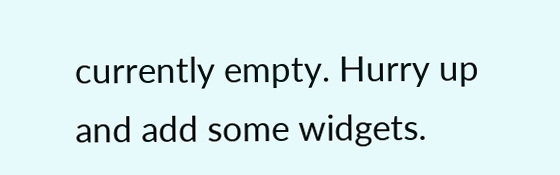currently empty. Hurry up and add some widgets.